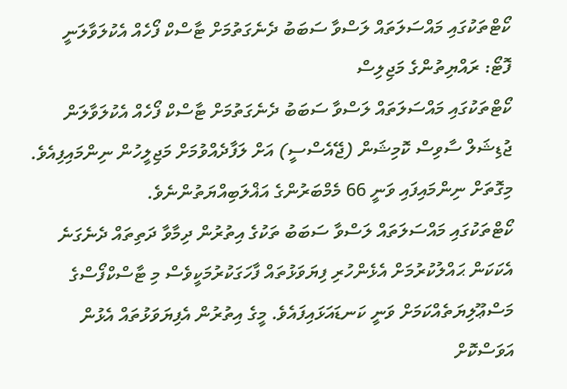ކޯޓްތަކުގައި މައްސަލަތައް ލަސްވާ ސަބަބު ދެނެގަތުމަށް ޓާސްކް ފޯހެއް އެކުލަވާލަނީ
ފޮޓޯ: ރައްޔިތުންގެ މަޖިލިސް
ކޯޓްތަކުގައި މައްސަލަތައް ލަސްވާ ސަބަބު ދެނެގަތުމަށް ޓާސްކް ފޯހެއް އެކުލަވާލަން ޖުޑިޝަލް ސާވިސް ކޮމިޝަން (ޖޭއެސްސީ) އަށް ލަފާދެއްވުމަށް މަޖިލީހުން ނިންމައިފިއެވެ. މިގޮތަށް ނިންމައިފައި ވަނީ 66 މެމްބަރުންގެ އަޣްލަބިއްޔަތުންނެވެ.
ކޯޓްތަކުގައި މައްސަލަތައް ލަސްވާ ސަބަބު ތަކުގެ އިތުރުން ދިމާވާ ދަތިތައް ދެނެގަނެ އެކަކަން ޙައްލުކުރުމަށް އެޅެންހުރި ފިޔަވަޅުތައް ފާހަގަކުރުމަކީވެސް މި ޓާސްކްފޯސްގެ މަސްޢޫލިޔަތެއްކަމަށް ވަނީ ކަނޑައަޅައިފައެވެ. މީގެ އިތުރުން އެފިޔަވަޅުތައް އެޅުން އަވަސްކޮށް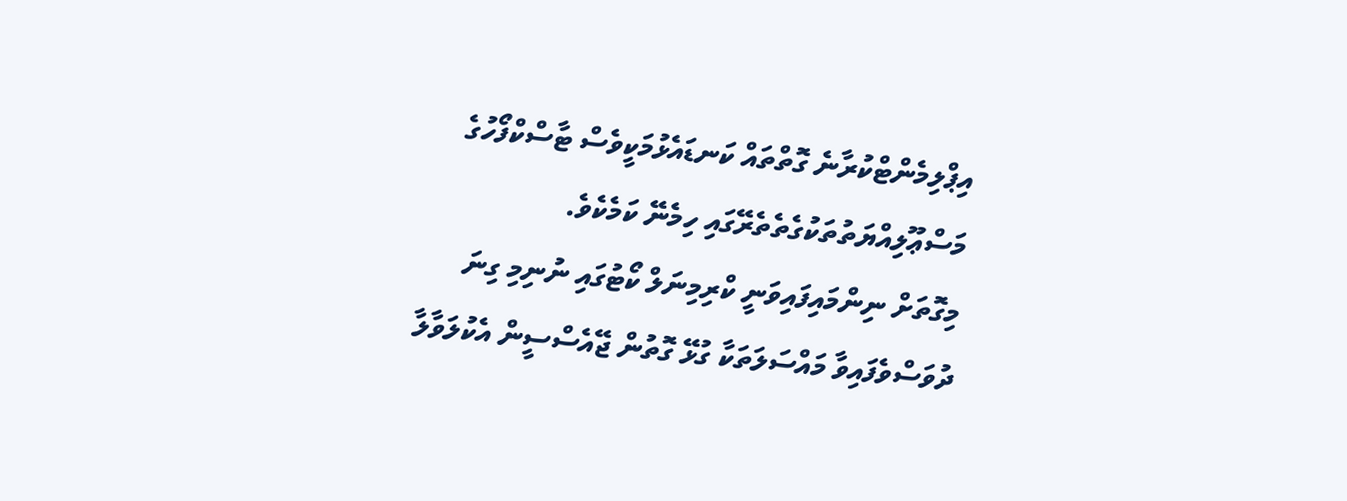އިޕްލިމެންޓްކުރާނެ ގޮތްތައް ކަނޑައެޅުމަކީވެސް ޓާސްކްފޯހުގެ މަސްޢޫލިއްޔަތުތަކުގެތެތެރޭގައި ހިމެނޭ ކަމެކެވެ.
މިގޮތަށް ނިންމައިފައިވަނީ ކްރިމިނަލް ކޯޓުގައި ނުނިމި ގިނަ ދުވަސްވެފައިވާ މައްސަލަތަކާ ގުޅޭ ގޮތުން ޖޭއެސްސީން އެކުލަވާލާ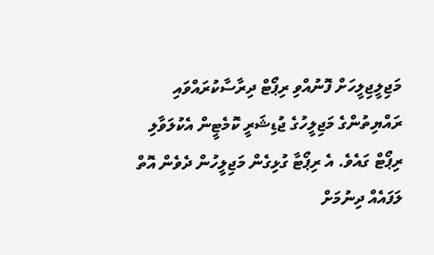މަޖިލީޖިލީހަށް ފޮނުއްވި ރިޕޯޓް ދިރާސާކުރައްވައި ރައްޔިތުންގެ މަޖިލީހުގެ ޖުޑިޝަރީ ކޮމެޓީން އެކުލަވާލި ރިޕޯޓް ގައެވެ. އެ ރިޕޯޓާ ގުޅިގެން މަޖިލީހުން ދެވެން އޮތް ލަފައެއް ދިނުމަށް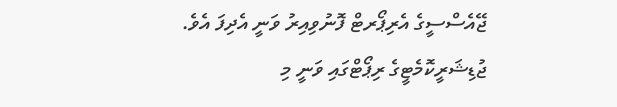ޖޭއެސްސީގެ އެރިޕޯރޓް ފޮނުވިއިރު ވަނީ އެދިފަ އެވެ. ޖުޑިޝަރީކޮމެޓީގެ ރިޕޯޓްގައި ވަނީ މި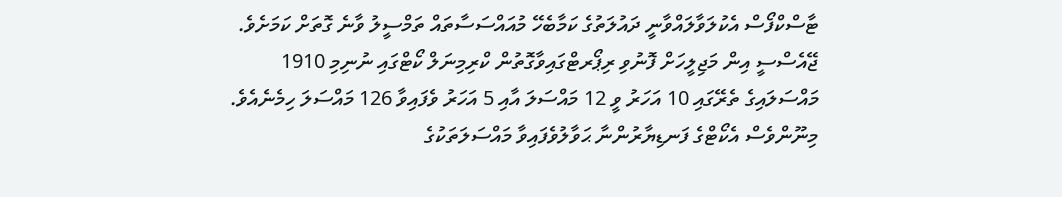ޓާސްކްފޯސް އެކުލަވާލައްވާނީ ދައުލަތުގެ ކަމާބެހޭ މުއައްސަސާތައް ތަމްސީލު ވާނެ ގޮތަށް ކަމަށެވެ.
ޖޭއެސްސީ އިން މަޖިލީހަށް ފޮނުވި ރިޕޯރޓްގައިވާގޮތުން ކްރިމިނަލް ކޯޓްގައި ނުނިމި 1910 މައްސަލައިގެ ތެރޭގައި 10 އަހަރު ވީ 12 މައްސަލަ އާއި 5 އަހަރު ވެފައިވާ 126 މައްސަލަ ހިމެނެއެވެ. މިނޫންވެސް އެކޯޓްގެ ފަނޑިޔާރުންނާ ޙަވާލުވެފައިވާ މައްސަލަތަކުގެ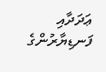ޢަދަދާއި ފަނޑިޔާރުންގެ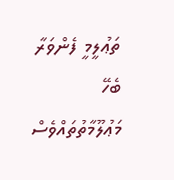ތަޢުލީމީ ފެންވަރާ ބެހޭ މަޢުލޫމާތުތައްވެސް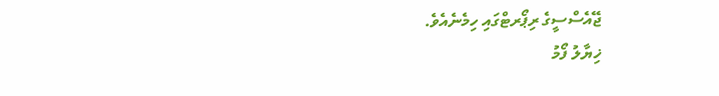ޖޭއެސްސީގެ ރިޕޯރޓްގައި ހިމެނެއެވެ.
ޚިޔާލު ފޯމު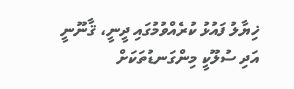ޚިޔާލު ފައުޅު ކުރެއްވުމުގައި ދީނީ، ޤާނޫނީ އަދި ސުލޫކީ މިންގަނޑުތަކަށް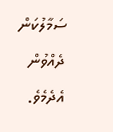ސަމާލުކަން ދެއްވުން އެދެމެވެ.